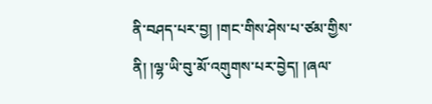ནི་བཤད་པར་བྱ། །གང་གིས་ཤེས་པ་ཙམ་གྱིས་ནི། །ལྷ་ཡི་བུ་མོ་འགུགས་པར་བྱེད། །ཞལ་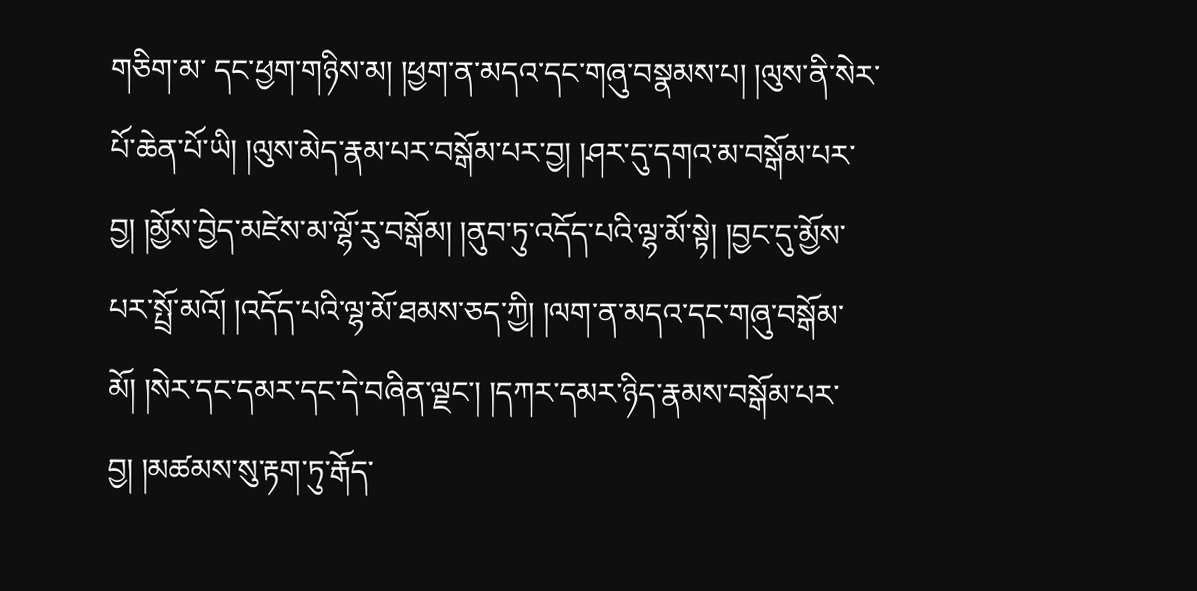གཅིག་མ་ དང་ཕྱག་གཉིས་མ། །ཕྱག་ན་མདའ་དང་གཞུ་བསྣམས་པ། །ལུས་ནི་སེར་པོ་ཆེན་པོ་ཡི། །ལུས་མེད་རྣམ་པར་བསྒོམ་པར་བྱ། །ཤར་དུ་དགའ་མ་བསྒོམ་པར་བྱ། །མྱོས་བྱེད་མཛེས་མ་ལྷོ་རུ་བསྒོམ། །ནུབ་ཏུ་འདོད་པའི་ལྷ་མོ་སྟེ། །བྱང་དུ་མྱོས་ པར་སྤྲོ་མའོ། །འདོད་པའི་ལྷ་མོ་ཐམས་ཅད་ཀྱི། །ལག་ན་མདའ་དང་གཞུ་བསྒོམ་མོ། །སེར་དང་དམར་དང་དེ་བཞིན་ལྗང་། །དཀར་དམར་ཉིད་རྣམས་བསྒོམ་པར་བྱ། །མཚམས་སུ་རྟག་ཏུ་རྒོད་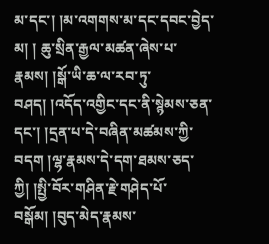མ་དང་། །མ་འགགས་མ་དང་དབང་བྱེད་མ། ། ཆུ་སྲིན་རྒྱལ་མཚན་ཞེས་པ་རྣམས། །སྒོ་ཡི་ཆ་ལ་རབ་ཏུ་བཤད། །འདོད་འགྱིང་དང་ནི་སྙེམས་ཅན་དང་། །དྲན་པ་དེ་བཞིན་མཚམས་ཀྱི་བདག །ལྷ་རྣམས་དེ་དག་ཐམས་ཅད་ཀྱི། །སྤྱི་བོར་གཤིན་རྗེ་གཤེད་པོ་བསྒོམ། །བུད་མེད་རྣམས་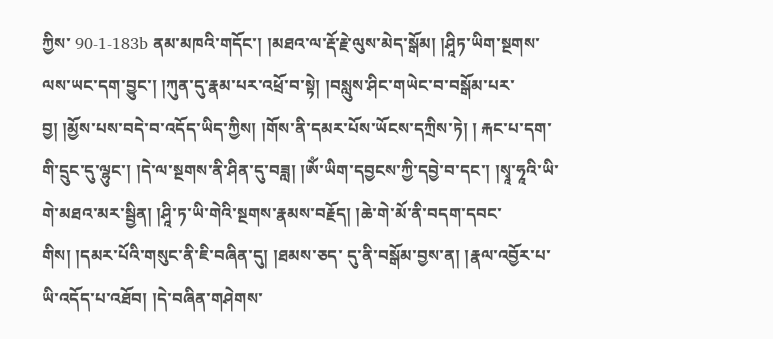ཀྱིས་ 90-1-183b ནམ་མཁའི་གདོང་། །མཐའ་ལ་རྡོ་རྗེ་ལུས་མེད་སྒོམ། །ཤཱིཏ་ཡིག་སྔགས་ལས་ཡང་དག་བྱུང་། །ཀུན་དུ་རྣམ་པར་འཕྲོ་བ་སྟེ། །བསླུས་ཤིང་གཡེང་བ་བསྒོམ་པར་བྱ། །མྱོས་པས་བདེ་བ་འདོད་ཡིད་ཀྱིས། །གོས་ནི་དམར་པོས་ཡོངས་དཀྲིས་ཏེ། ། རྐང་པ་དག་གི་དྲུང་དུ་ལྷུང་། །དེ་ལ་སྔགས་ནི་ཤིན་དུ་བཟླ། །ཨོཾ་ཡིག་དབྱངས་ཀྱི་དབྱེ་བ་དང་། །སྭཱ་ཧཱའི་ཡི་གེ་མཐའ་མར་སྦྱིན། །ཤཱི་ཏ་ཡི་གེའི་སྔགས་རྣམས་བརྗོད། །ཆེ་གེ་མོ་ནི་བདག་དབང་གིས། །དམར་པོའི་གསུང་ནི་ཇི་བཞིན་དུ། །ཐམས་ཅད་ དུ་ནི་བསྒོམ་བྱས་ན། །རྣལ་འབྱོར་པ་ཡི་འདོད་པ་འཐོབ། །དེ་བཞིན་གཤེགས་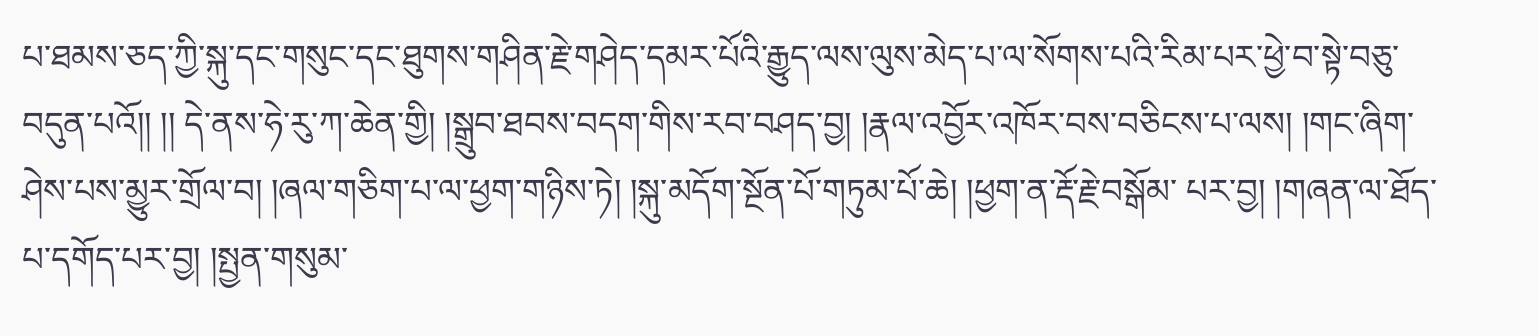པ་ཐམས་ཅད་ཀྱི་སྐུ་དང་གསུང་དང་ཐུགས་གཤིན་རྗེ་གཤེད་དམར་པོའི་རྒྱུད་ལས་ལུས་མེད་པ་ལ་སོགས་པའི་རིམ་པར་ཕྱེ་བ་སྟེ་བཅུ་བདུན་པའོ།། །། དེ་ནས་ཧེ་རུ་ཀ་ཆེན་གྱི། །སྒྲུབ་ཐབས་བདག་གིས་རབ་བཤད་བྱ། །རྣལ་འབྱོར་འཁོར་བས་བཅིངས་པ་ལས། །གང་ཞིག་ཤེས་པས་མྱུར་གྲོལ་བ། །ཞལ་གཅིག་པ་ལ་ཕྱག་གཉིས་ཏེ། །སྐུ་མདོག་སྔོན་པོ་གཏུམ་པོ་ཆེ། །ཕྱག་ན་རྡོ་རྗེ་བསྒོམ་ པར་བྱ། །གཞན་ལ་ཐོད་པ་དགོད་པར་བྱ། །སྤྱན་གསུམ་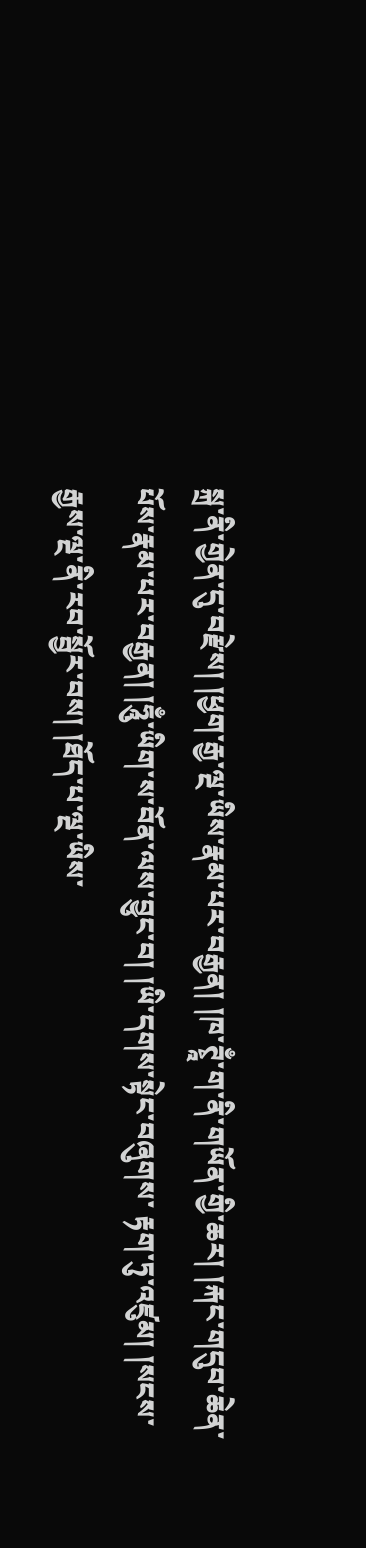སྐྲ་ནི་གྱེན་དུ་བརྫེས། །ཕྱག་རྒྱ་ལྔ་ཡིས་རྣམ་པར་བརྒྱན། །ཁ་ཊྭཱྃ་ག་ནི་གཡོན་གྱི་ཆར། །རྐང་གདུབ་ཆེན་པོས་རྣམ་པར་བརྒྱན། །ཧཱུྃ་ཡིག་ས་བོན་ལས་བྱུང་བ། །ཡི་དགས་སྟེང་བཞུགས་ རྟག་ཏུ་འཛུམ། །སངས་རྒྱས་ལྔ་ནི་རབ་སྦྱོར་བས། །ཐོད་པ་ལྔ་ཡིས་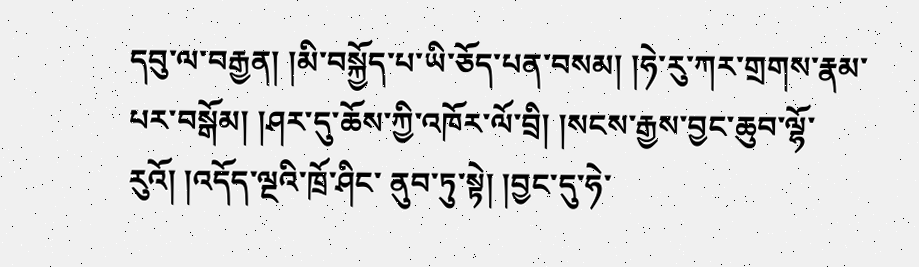དབུ་ལ་བརྒྱན། །མི་བསྐྱོད་པ་ཡི་ཅོད་པན་བསམ། །ཧེ་རུ་ཀར་གྲགས་རྣམ་པར་བསྒོམ། །ཤར་དུ་ཆོས་ཀྱི་འཁོར་ལོ་བྲི། །སངས་རྒྱས་བྱང་ཆུབ་ལྷོ་རུའོ། །འདོད་ལྔའི་ཁྲོ་ཤིང་ ནུབ་ཏུ་སྟེ། །བྱང་དུ་ཧེ་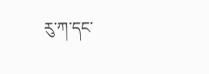རུ་ཀ་དང་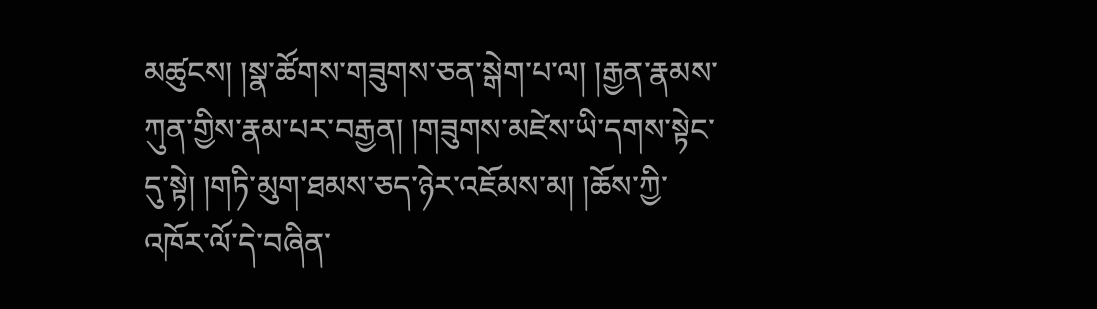མཚུངས། །སྣ་ཚོགས་གཟུགས་ཅན་སྒེག་པ་ལ། །རྒྱན་རྣམས་ཀུན་གྱིས་རྣམ་པར་བརྒྱན། །གཟུགས་མཛེས་ཡི་དགས་སྟེང་དུ་སྟེ། །གཏི་མུག་ཐམས་ཅད་ཉེར་འཇོམས་མ། །ཆོས་ཀྱི་འཁོར་ལོ་དེ་བཞིན་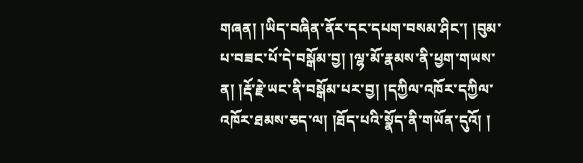གཞན། །ཡིད་བཞིན་ནོར་དང་དཔག་བསམ་ཤིང་། །བུམ་པ་བཟང་པོ་དེ་བསྒོམ་བྱ། །ལྷ་མོ་རྣམས་ནི་ཕྱག་གཡས་ན། །རྡོ་རྗེ་ཡང་ནི་བསྒོམ་པར་བྱ། །དཀྱིལ་འཁོར་དཀྱིལ་འཁོར་ཐམས་ཅད་ལ། །ཐོད་པའི་སྣོད་ནི་གཡོན་དུའོ། །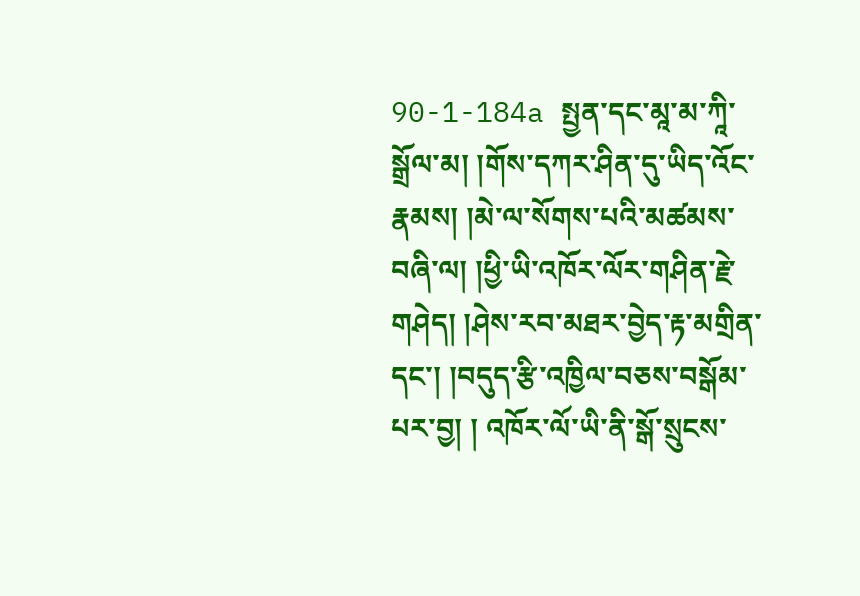90-1-184a སྤྱན་དང་མཱ་མ་ཀཱི་སྒྲོལ་མ། །གོས་དཀར་ཤིན་དུ་ཡིད་འོང་རྣམས། །མེ་ལ་སོགས་པའི་མཚམས་བཞི་ལ། །ཕྱི་ཡི་འཁོར་ལོར་གཤིན་རྗེ་གཤེད། །ཤེས་རབ་མཐར་བྱེད་རྟ་མགྲིན་དང་། །བདུད་རྩི་འཁྱིལ་བཅས་བསྒོམ་པར་བྱ། ། འཁོར་ལོ་ཡི་ནི་སྒོ་སྲུངས་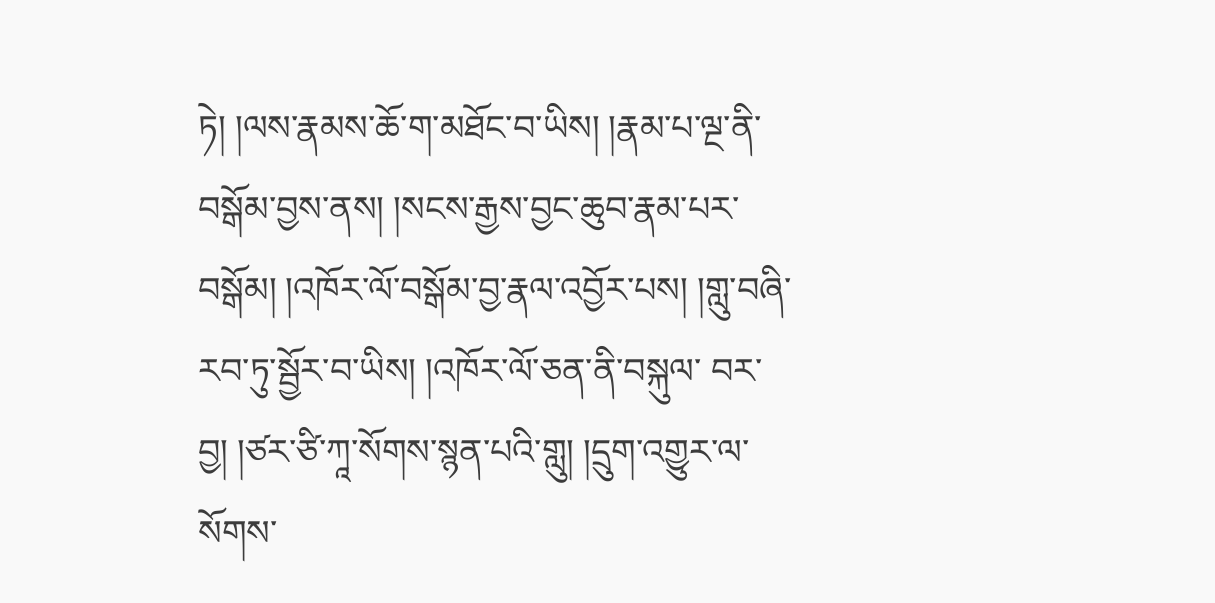ཏེ། །ལས་རྣམས་ཆོ་ག་མཐོང་བ་ཡིས། །རྣམ་པ་ལྔ་ནི་བསྒོམ་བྱས་ནས། །སངས་རྒྱས་བྱང་ཆུབ་རྣམ་པར་བསྒོམ། །འཁོར་ལོ་བསྒོམ་བྱ་རྣལ་འབྱོར་པས། །གླུ་བཞི་རབ་ཏུ་སྦྱོར་བ་ཡིས། །འཁོར་ལོ་ཅན་ནི་བསྐུལ་ བར་བྱ། །ཙར་ཙི་ཀཱ་སོགས་སྙན་པའི་གླུ། །དྲུག་འགྱུར་ལ་སོགས་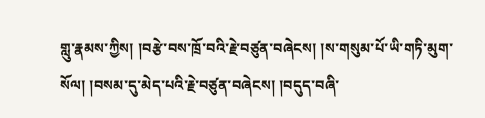གླུ་རྣམས་ཀྱིས། །བརྩེ་བས་ཁྲོ་བའི་རྗེ་བཙུན་བཞེངས། །ས་གསུམ་པོ་ཡི་གཏི་མུག་སོལ། །བསམ་དུ་མེད་པའི་རྗེ་བཙུན་བཞེངས། །བདུད་བཞི་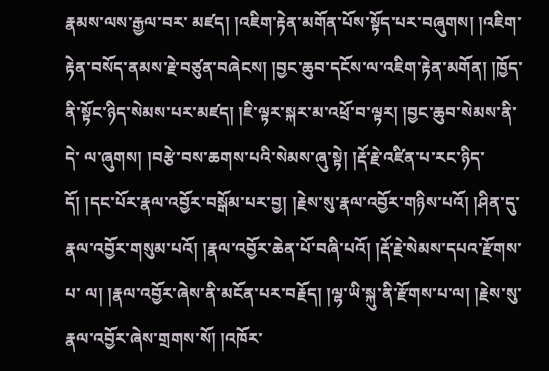རྣམས་ལས་རྒྱལ་བར་ མཛད། །འཇིག་རྟེན་མགོན་པོས་སྟོད་པར་བཞུགས། །འཇིག་རྟེན་བསོད་ནམས་རྗེ་བཙུན་བཞེངས། །བྱང་ཆུབ་དངོས་ལ་འཇིག་རྟེན་མགོན། །ཁྱོད་ནི་སྟོང་ཉིད་སེམས་པར་མཛད། །ཇི་ལྟར་སྐར་མ་འཕྲོ་བ་ལྟར། །བྱང་ཆུབ་སེམས་ནི་དེ་ ལ་ཞུགས། །བརྩེ་བས་ཆགས་པའི་སེམས་ཞུ་སྟེ། །རྡོ་རྗེ་འཛིན་པ་རང་ཉིད་དོ། །དང་པོར་རྣལ་འབྱོར་བསྒོམ་པར་བྱ། །རྗེས་སུ་རྣལ་འབྱོར་གཉིས་པའོ། །ཤིན་དུ་རྣལ་འབྱོར་གསུམ་པའོ། །རྣལ་འབྱོར་ཆེན་པོ་བཞི་པའོ། །རྡོ་རྗེ་སེམས་དཔའ་རྫོགས་པ་ ལ། །རྣལ་འབྱོར་ཞེས་ནི་མངོན་པར་བརྗོད། །ལྷ་ཡི་སྐུ་ནི་རྫོགས་པ་ལ། །རྗེས་སུ་རྣལ་འབྱོར་ཞེས་གྲགས་སོ། །འཁོར་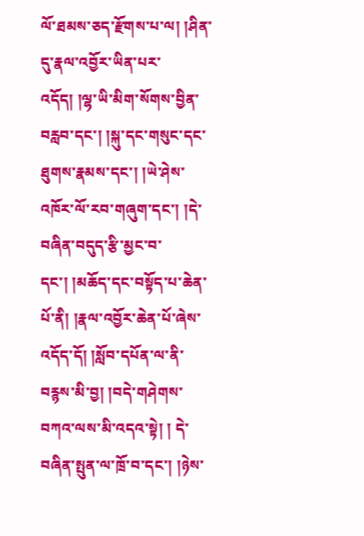ལོ་ཐམས་ཅད་རྫོགས་པ་ལ། །ཤིན་དུ་རྣལ་འབྱོར་ཡིན་པར་འདོད། །ལྷ་ཡི་མིག་སོགས་བྱིན་བརླབ་དང་། །སྐུ་དང་གསུང་དང་ ཐུགས་རྣམས་དང་། །ཡེ་ཤེས་འཁོར་ལོ་རབ་གཞུག་དང་། །དེ་བཞིན་བདུད་རྩི་མྱང་བ་དང་། །མཆོད་དང་བསྟོད་པ་ཆེན་པོ་ནི། །རྣལ་འབྱོར་ཆེན་པོ་ཞེས་འདོད་དོ། །སློབ་དཔོན་ལ་ནི་བརྙས་མི་བྱ། །བདེ་གཤེགས་བཀའ་ལས་མི་འདའ་སྟེ། ། དེ་བཞིན་སྤུན་ལ་ཁྲོ་བ་དང་། །ཉེས་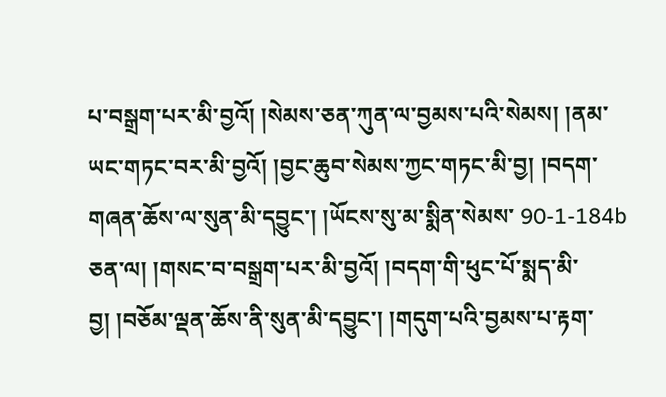པ་བསྒྲག་པར་མི་བྱའོ། །སེམས་ཅན་ཀུན་ལ་བྱམས་པའི་སེམས། །ནམ་ཡང་གཏང་བར་མི་བྱའོ། །བྱང་ཆུབ་སེམས་ཀྱང་གཏང་མི་བྱ། །བདག་གཞན་ཆོས་ལ་སུན་མི་དབྱུང་། །ཡོངས་སུ་མ་སྨིན་སེམས་ 90-1-184b ཅན་ལ། །གསང་བ་བསྒྲག་པར་མི་བྱའོ། །བདག་གི་ཕུང་པོ་སྨད་མི་བྱ། །བཅོམ་ལྡན་ཆོས་ནི་སུན་མི་དབྱུང་། །གདུག་པའི་བྱམས་པ་རྟག་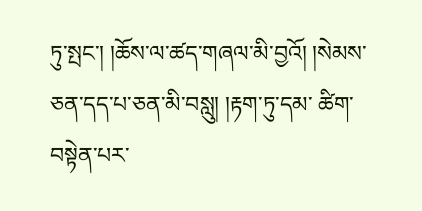ཏུ་སྤང་། །ཆོས་ལ་ཚད་གཞལ་མི་བྱའོ། །སེམས་ཅན་དད་པ་ཅན་མི་བསླུ། །རྟག་ཏུ་དམ་ ཚིག་བསྟེན་པར་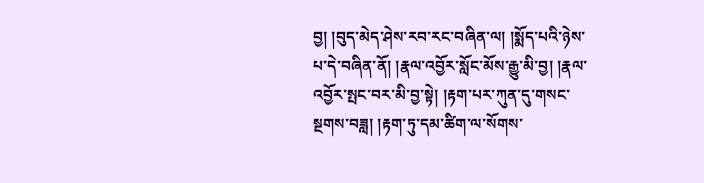བྱ། །བུད་མེད་ཤེས་རབ་རང་བཞིན་ལ། །སྨོད་པའི་ཉེས་པ་དེ་བཞིན་ནོ། །རྣལ་འབྱོར་སློང་མོས་རྒྱུ་མི་བྱ། །རྣལ་འབྱོར་སྤང་བར་མི་བྱ་སྟེ། །རྟག་པར་ཀུན་དུ་གསང་སྔགས་བཟླ། །རྟག་ཏུ་དམ་ཚིག་ལ་སོགས་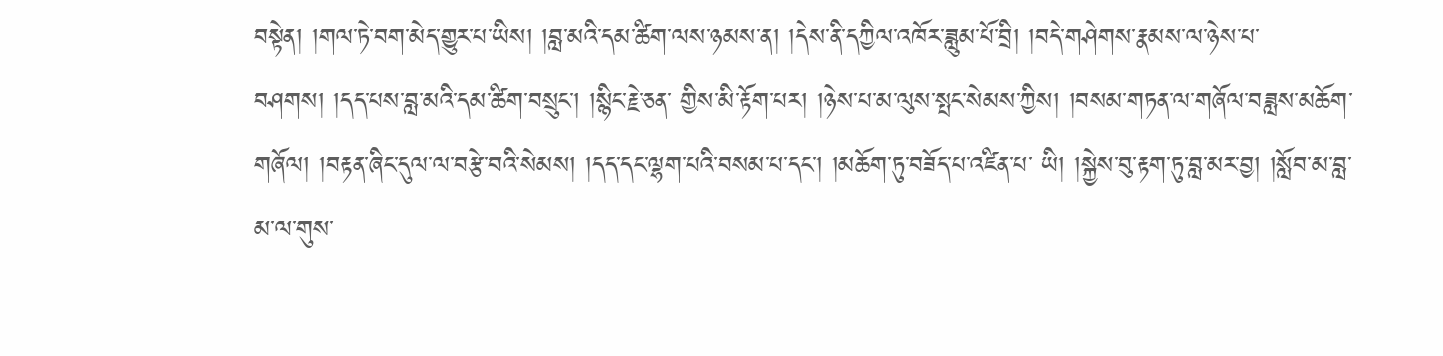བསྟེན། །གལ་ཏེ་བག་མེད་གྱུར་པ་ཡིས། །བླ་མའི་དམ་ཚིག་ལས་ཉམས་ན། །དེས་ནི་དཀྱིལ་འཁོར་ཟླུམ་པོ་བྲི། །བདེ་གཤེགས་རྣམས་ལ་ཉེས་པ་བཤགས། །དད་པས་བླ་མའི་དམ་ཚིག་བསྲུང་། །སྙིང་རྗེ་ཅན་ གྱིས་མི་རྟོག་པར། །ཉེས་པ་མ་ལུས་སྤང་སེམས་ཀྱིས། །བསམ་གཏན་ལ་གཞོལ་བཟླས་མཆོག་གཞོལ། །བརྟན་ཞིང་དུལ་ལ་བརྩེ་བའི་སེམས། །དད་དང་ལྷག་པའི་བསམ་པ་དང་། །མཆོག་ཏུ་བཟོད་པ་འཛིན་པ་ ཡི། །སྐྱེས་བུ་རྟག་ཏུ་བླ་མར་བྱ། །སློབ་མ་བླ་མ་ལ་གུས་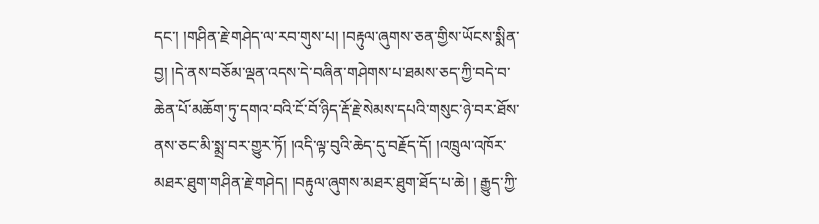དང་། །གཤིན་རྗེ་གཤེད་ལ་རབ་གུས་པ། །བརྟུལ་ཞུགས་ཅན་གྱིས་ཡོངས་སྨིན་བྱ། །དེ་ནས་བཅོམ་ལྡན་འདས་དེ་བཞིན་གཤེགས་པ་ཐམས་ཅད་ཀྱི་བདེ་བ་ ཆེན་པོ་མཆོག་ཏུ་དགའ་བའི་ངོ་བོ་ཉིད་རྡོ་རྗེ་སེམས་དཔའི་གསུང་ཉེ་བར་ཐོས་ནས་ཅང་མི་སྨྲ་བར་གྱུར་ཏོ། །འདི་ལྟ་བུའི་ཆེད་དུ་བརྗོད་དོ། །འཁྲུལ་འཁོར་མཐར་ཐུག་གཤིན་རྗེ་གཤེད། །བརྟུལ་ཞུགས་མཐར་ཐུག་ཐོད་པ་ཆེ། ། རྒྱུད་ཀྱི་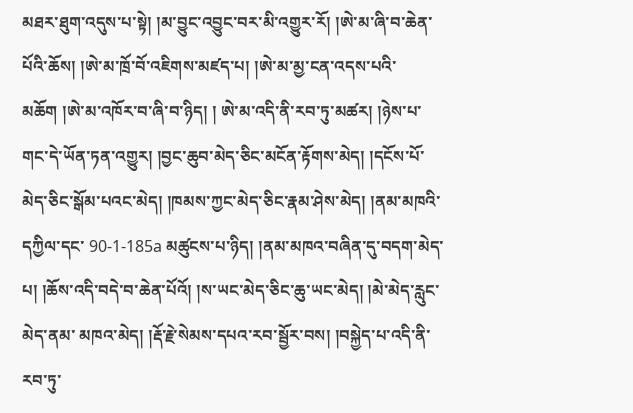མཐར་ཐུག་འདུས་པ་སྟེ། །མ་བྱུང་འབྱུང་བར་མི་འགྱུར་རོ། །ཨེ་མ་ཞི་བ་ཆེན་པོའི་ཆོས། །ཨེ་མ་ཁྲོ་བོ་འཇིགས་མཛད་པ། །ཨེ་མ་མྱ་ངན་འདས་པའི་མཆོག །ཨེ་མ་འཁོར་བ་ཞི་བ་ཉིད། ། ཨེ་མ་འདི་ནི་རབ་ཏུ་མཚར། །ཉེས་པ་གང་དེ་ཡོན་ཏན་འགྱུར། །བྱང་ཆུབ་མེད་ཅིང་མངོན་རྟོགས་མེད། །དངོས་པོ་མེད་ཅིང་སྒོམ་པའང་མེད། །ཁམས་ཀྱང་མེད་ཅིང་རྣམ་ཤེས་མེད། །ནམ་མཁའི་དཀྱིལ་དང་ 90-1-185a མཚུངས་པ་ཉིད། །ནམ་མཁའ་བཞིན་དུ་བདག་མེད་པ། །ཆོས་འདི་བདེ་བ་ཆེན་པོའོ། །ས་ཡང་མེད་ཅིང་ཆུ་ཡང་མེད། །མེ་མེད་རླུང་མེད་ནམ་ མཁའ་མེད། །རྡོ་རྗེ་སེམས་དཔའ་རབ་སྦྱོར་བས། །བསྐྱེད་པ་འདི་ནི་རབ་ཏུ་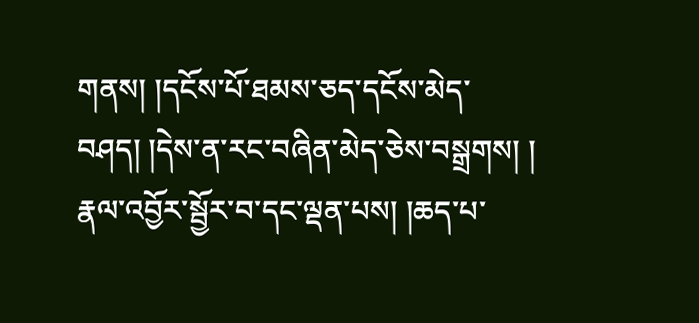གནས། །དངོས་པོ་ཐམས་ཅད་དངོས་མེད་བཤད། །དེས་ན་རང་བཞིན་མེད་ཅེས་བསྒྲགས། ། རྣལ་འབྱོར་སྦྱོར་བ་དང་ལྡན་པས། །ཆད་པ་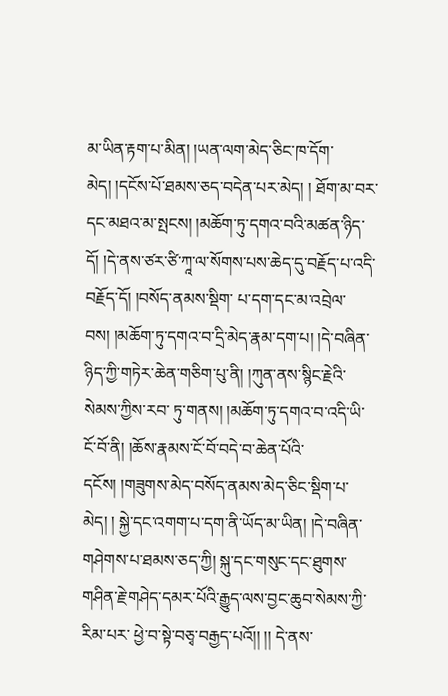མ་ཡིན་རྟག་པ་མིན། །ཡན་ལག་མེད་ཅིང་ཁ་དོག་མེད། །དངོས་པོ་ཐམས་ཅད་བདེན་པར་མེད། ། ཐོག་མ་བར་དང་མཐའ་མ་སྤངས། །མཆོག་ཏུ་དགའ་བའི་མཚན་ཉིད་དོ། །དེ་ནས་ཙར་ཙི་ཀཱ་ལ་སོགས་པས་ཆེད་དུ་བརྗོད་པ་འདི་བརྗོད་དོ། །བསོད་ནམས་སྡིག་ པ་དག་དང་མ་འབྲེལ་བས། །མཆོག་ཏུ་དགའ་བ་དྲི་མེད་རྣམ་དག་པ། །དེ་བཞིན་ཉིད་ཀྱི་གཏེར་ཆེན་གཅིག་པུ་ནི། །ཀུན་ནས་སྙིང་རྗེའི་སེམས་ཀྱིས་རབ་ ཏུ་གནས། །མཆོག་ཏུ་དགའ་བ་འདི་ཡི་ངོ་བོ་ནི། །ཆོས་རྣམས་ངོ་བོ་བདེ་བ་ཆེན་པོའི་དངོས། །གཟུགས་མེད་བསོད་ནམས་མེད་ཅིང་སྡིག་པ་མེད། ། སྐྱེ་དང་འགག་པ་དག་ནི་ཡོད་མ་ཡིན། །དེ་བཞིན་གཤེགས་པ་ཐམས་ཅད་ཀྱི། སྐུ་དང་གསུང་དང་ཐུགས་གཤིན་རྗེ་གཤེད་དམར་པོའི་རྒྱུད་ལས་བྱང་ཆུབ་སེམས་ཀྱི་རིམ་པར་ ཕྱེ་བ་སྟེ་བཅྭ་བརྒྱད་པའོ།། །། དེ་ནས་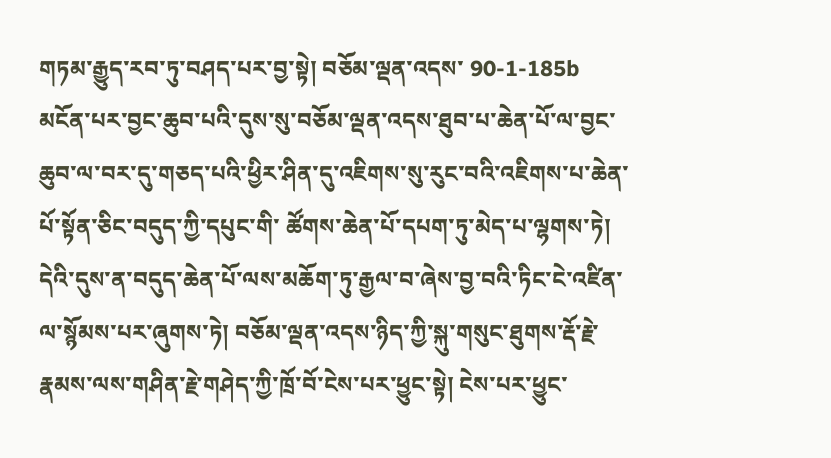གཏམ་རྒྱུད་རབ་ཏུ་བཤད་པར་བྱ་སྟེ། བཅོམ་ལྡན་འདས་ 90-1-185b མངོན་པར་བྱང་ཆུབ་པའི་དུས་སུ་བཅོམ་ལྡན་འདས་ཐུབ་པ་ཆེན་པོ་ལ་བྱང་ཆུབ་ལ་བར་དུ་གཅད་པའི་ཕྱིར་ཤིན་དུ་འཇིགས་སུ་རུང་བའི་འཇིགས་པ་ཆེན་པོ་སྟོན་ཅིང་བདུད་ཀྱི་དཔུང་གི་ ཚོགས་ཆེན་པོ་དཔག་ཏུ་མེད་པ་ལྷགས་ཏེ། དེའི་དུས་ན་བདུད་ཆེན་པོ་ལས་མཆོག་ཏུ་རྒྱལ་བ་ཞེས་བྱ་བའི་ཏིང་ངེ་འཛིན་ལ་སྙོམས་པར་ཞུགས་ཏེ། བཅོམ་ལྡན་འདས་ཉིད་ཀྱི་སྐུ་གསུང་ཐུགས་རྡོ་རྗེ་རྣམས་ལས་གཤིན་རྗེ་གཤེད་ཀྱི་ཁྲོ་བོ་ངེས་པར་ཕྱུང་སྟེ། ངེས་པར་ཕྱུང་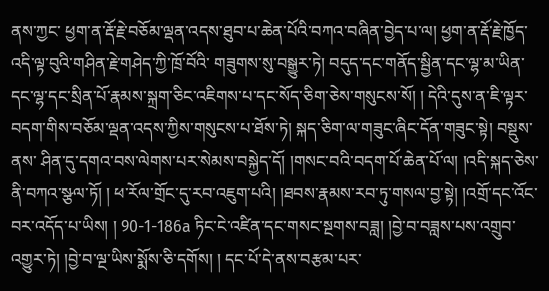ནས་ཀྱང་ ཕྱག་ན་རྡོ་རྗེ་བཅོམ་ལྡན་འདས་ཐུབ་པ་ཆེན་པོའི་བཀའ་བཞིན་བྱེད་པ་ལ། ཕྱག་ན་རྡོ་རྗེ་ཁྱོད་འདི་ལྟ་བུའི་གཤིན་རྗེ་གཤེད་ཀྱི་ཁྲོ་བོའི་ གཟུགས་སུ་བསྒྱུར་ཏེ། བདུད་དང་གནོད་སྦྱིན་དང་ལྷ་མ་ཡིན་དང་ལྷ་དང་སྲིན་པོ་རྣམས་སྐྲག་ཅིང་འཇིགས་པ་དང་སོད་ཅིག་ཅེས་གསུངས་སོ། ། དེའི་དུས་ན་ཇི་ལྟར་བདག་གིས་བཅོམ་ལྡན་འདས་ཀྱིས་གསུངས་པ་ཐོས་ཏེ། སྐད་ཅིག་ལ་གཟུང་ཞིང་དོན་གཟུང་སྟེ། བསྡུས་ནས་ ཤིན་དུ་དགའ་བས་ལེགས་པར་སེམས་བསྐྱེད་དོ། །གསང་བའི་བདག་པོ་ཆེན་པོ་ལ། །འདི་སྐད་ཅེས་ནི་བཀའ་སྩལ་ཏོ། ། ཕ་རོལ་གྲོང་དུ་རབ་འཇུག་པའི། །ཐབས་རྣམས་རབ་ཏུ་གསལ་བྱ་སྟེ། །འགྲོ་དང་འོང་བར་འདོད་པ་ཡིས། ། 90-1-186a ཏིང་ངེ་འཛིན་དང་གསང་སྔགས་བཟླ། །བྱེ་བ་བཟླས་པས་འགྲུབ་འགྱུར་ཏེ། །བྱེ་བ་ལྔ་ཡིས་སྨོས་ཅི་དགོས། ། དང་པོ་དེ་ནས་བརྩམ་པར་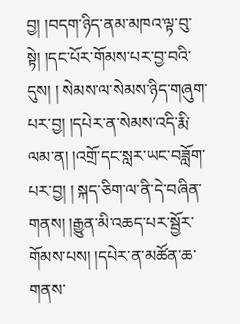བྱ། །བདག་ཉིད་ནམ་མཁའ་ལྟ་བུ་སྟེ། །དང་པོར་གོམས་པར་བྱ་བའི་དུས། ། སེམས་ལ་སེམས་ཉིད་གཞུག་པར་བྱ། །དཔེར་ན་སེམས་འདི་རྨི་ལམ་ན། །འགྲོ་དང་སླར་ཡང་བཟློག་པར་བྱ། ། སྐད་ཅིག་ལ་ནི་དེ་བཞིན་གནས། །རྒྱུན་མི་འཆད་པར་སྦྱོར་གོམས་པས། །དཔེར་ན་མཚོན་ཆ་གནས་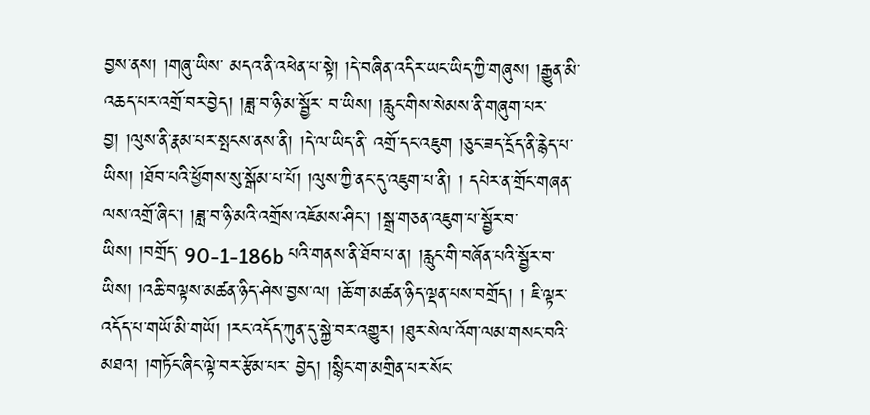བྱས་ནས། །གཞུ་ཡིས་ མདའ་ནི་འཕེན་པ་སྟེ། །དེ་བཞིན་འདིར་ཡང་ཡིད་ཀྱི་གཞུས། །རྒྱུན་མི་འཆད་པར་འགྲོ་བར་བྱེད། །ཟླ་བ་ཉི་མ་སྦྱོར་ བ་ཡིས། །རླུང་གིས་སེམས་ནི་གཞུག་པར་བྱ། །ལུས་ནི་རྣམ་པར་སྤངས་ནས་ནི། །དེ་ལ་ཡིད་ནི་ འགྲོ་དང་འཇུག །ཅུང་ཟད་དྲོད་ནི་རྙེད་པ་ཡིས། །ཐོབ་པའི་ཕྱོགས་སུ་སྒོམ་པ་པོ། །ལུས་ཀྱི་ནང་དུ་འཇུག་པ་ནི། ། དཔེར་ན་གྲོང་གཞན་ལས་འགྲོ་ཞིང་། །ཟླ་བ་ཉི་མའི་འགྲོས་འཇོམས་ཤིང་། །སྒྲ་གཅན་འཇུག་པ་སྦྱོར་བ་ཡིས། །བགྲོད་ 90-1-186b པའི་གནས་ནི་ཐོབ་པ་ན། །རླུང་གི་བཞོན་པའི་སྦྱོར་བ་ཡིས། །འཆི་བལྟས་མཚན་ཉིད་ཤེས་བྱས་ལ། །ཆོ་ག་མཚན་ཉིད་ལྡན་པས་བགྲོད། ། ཇི་ལྟར་འདོད་པ་གཡོ་མི་གཡོ། །རང་འདོད་ཀུན་དུ་སྐྱེ་བར་འགྱུར། །ཐུར་སེལ་འོག་ལམ་གསང་བའི་མཐའ། །གཏོང་ཞིང་ལྟེ་བར་རྩོམ་པར་ བྱེད། །སྙིང་ག་མགྲིན་པར་སོང་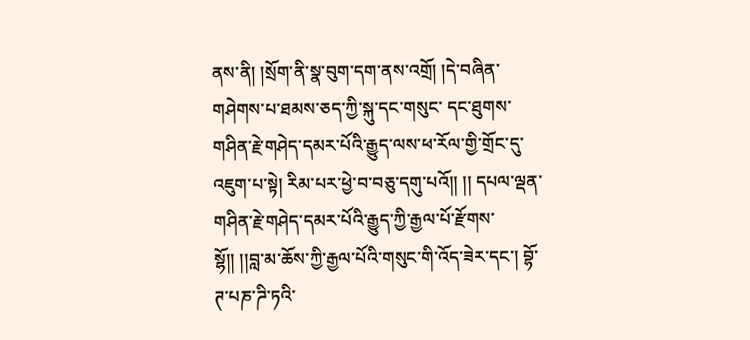ནས་ནི། །སྲོག་ནི་སྣ་བུག་དག་ནས་འགྲོ། །དེ་བཞིན་གཤེགས་པ་ཐམས་ཅད་ཀྱི་སྐུ་དང་གསུང་ དང་ཐུགས་གཤིན་རྗེ་གཤེད་དམར་པོའི་རྒྱུད་ལས་ཕ་རོལ་གྱི་གྲོང་དུ་འཇུག་པ་སྟེ། རིམ་པར་ཕྱེ་བ་བཅུ་དགུ་པའོ།། །། དཔལ་ལྡན་གཤིན་རྗེ་གཤེད་དམར་པོའི་རྒྱུད་ཀྱི་རྒྱལ་པོ་རྫོགས་སྷོ།། །།བླ་མ་ཆོས་ཀྱི་རྒྱལ་པོའི་གསུང་གི་འོད་ཟེར་དང་། བྷོ་ཊ་པཎ་ཌི་ཏའི་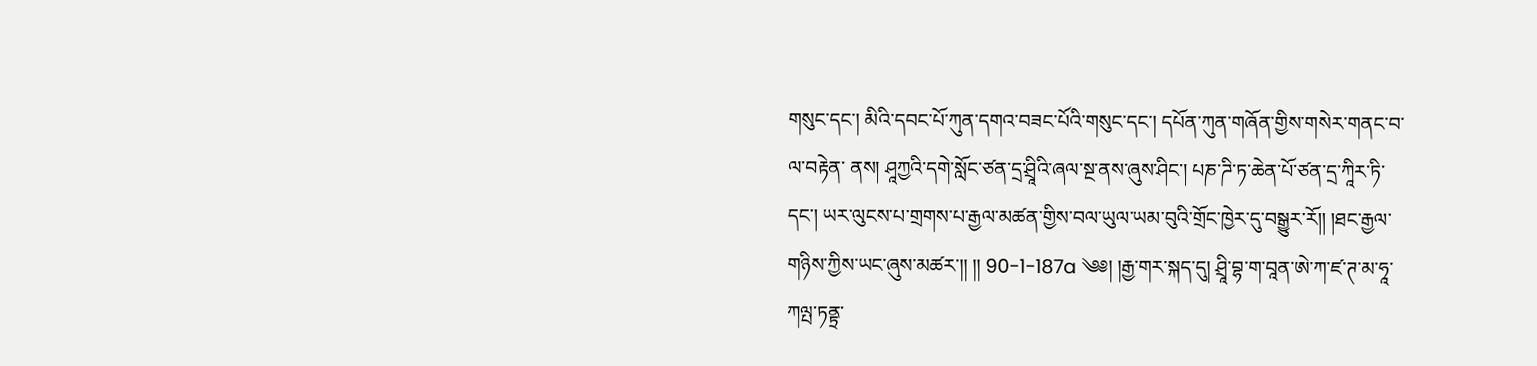གསུང་དང་། མིའི་དབང་པོ་ཀུན་དགའ་བཟང་པོའི་གསུང་དང་། དཔོན་ཀུན་གཞོན་གྱིས་གསེར་གནང་བ་ལ་བརྟེན་ ནས། ཤཱཀྱའི་དགེ་སློང་ཙན་དྲ་ཤྲཱིའི་ཞལ་སྔ་ནས་ཞུས་ཤིང་། པཎ་ཌི་ཏ་ཆེན་པོ་ཙན་དྲ་ཀཱིར་ཏི་དང་། ཡར་ལུངས་པ་གྲགས་པ་རྒྱལ་མཚན་གྱིས་བལ་ཡུལ་ཡམ་བུའི་གྲོང་ཁྱེར་དུ་བསྒྱུར་རོ།། །ཐང་རྒྱལ་གཉིས་ཀྱིས་ཡང་ཞུས་མཚར་།། །། 90-1-187a ༄༅། །རྒྱ་གར་སྐད་དུ། ཤྲཱི་བྷ་ག་བཱན་ཨེ་ཀ་ཛ་ཊ་མ་ཧཱ་ཀལྤ་ཏནྟྲ་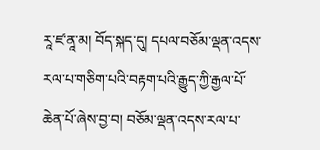རཱ་ཛ་ནཱ་མ། བོད་སྐད་དུ། དཔལ་བཅོམ་ལྡན་འདས་རལ་པ་གཅིག་པའི་བརྟག་པའི་རྒྱུད་ཀྱི་རྒྱལ་པོ་ཆེན་པོ་ཞེས་བྱ་བ། བཅོམ་ལྡན་འདས་རལ་པ་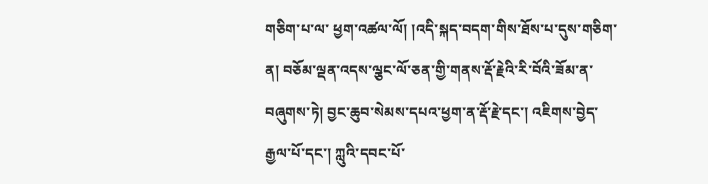གཅིག་པ་ལ་ ཕྱག་འཚལ་ལོ། །འདི་སྐད་བདག་གིས་ཐོས་པ་དུས་གཅིག་ན། བཅོམ་ལྡན་འདས་ལྕང་ལོ་ཅན་གྱི་གནས་རྡོ་རྗེའི་རི་བོའི་ཟོམ་ན་བཞུགས་ཏེ། བྱང་ཆུབ་སེམས་དཔའ་ཕྱག་ན་རྡོ་རྗེ་དང་། འཇིགས་བྱེད་རྒྱལ་པོ་དང་། ཀླུའི་དབང་པོ་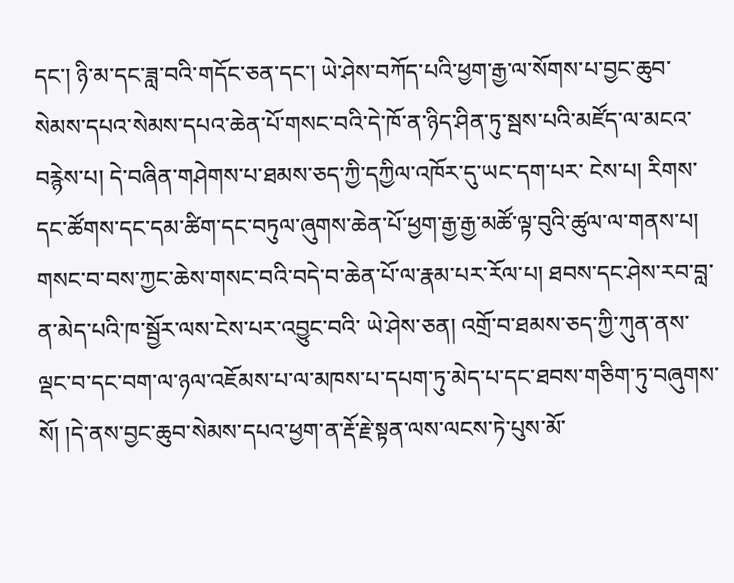དང་། ཉི་མ་དང་ཟླ་བའི་གདོང་ཅན་དང་། ཡེ་ཤེས་བཀོད་པའི་ཕྱག་རྒྱ་ལ་སོགས་པ་བྱང་ཆུབ་སེམས་དཔའ་སེམས་དཔའ་ཆེན་པོ་གསང་བའི་དེ་ཁོ་ན་ཉིད་ཤིན་ཏུ་སྦས་པའི་མཛོད་ལ་མངའ་བརྙེས་པ། དེ་བཞིན་གཤེགས་པ་ཐམས་ཅད་ཀྱི་དཀྱིལ་འཁོར་དུ་ཡང་དག་པར་ ངེས་པ། རིགས་དང་ཚོགས་དང་དམ་ཚིག་དང་བཏུལ་ཞུགས་ཆེན་པོ་ཕྱག་རྒྱ་རྒྱ་མཚོ་ལྟ་བུའི་ཚུལ་ལ་གནས་པ། གསང་བ་བས་ཀྱང་ཆེས་གསང་བའི་བདེ་བ་ཆེན་པོ་ལ་རྣམ་པར་རོལ་པ། ཐབས་དང་ཤེས་རབ་བླ་ན་མེད་པའི་ཁ་སྦྱོར་ལས་ངེས་པར་འབྱུང་བའི་ ཡེ་ཤེས་ཅན། འགྲོ་བ་ཐམས་ཅད་ཀྱི་ཀུན་ནས་ལྡང་བ་དང་བག་ལ་ཉལ་འཇོམས་པ་ལ་མཁས་པ་དཔག་ཏུ་མེད་པ་དང་ཐབས་གཅིག་ཏུ་བཞུགས་སོ། །དེ་ནས་བྱང་ཆུབ་སེམས་དཔའ་ཕྱག་ན་རྡོ་རྗེ་སྟན་ལས་ལངས་ཏེ་པུས་མོ་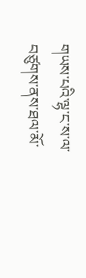གཡས་པའི་ལྷ་ང་ས་ལ་ བཙུགས་ནས་ཐལ་མོ་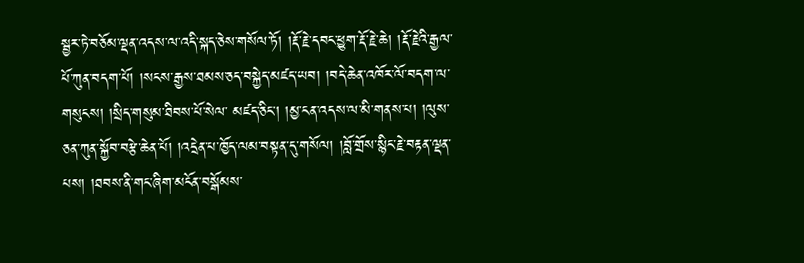སྦྱར་ཏེ་བཅོམ་ལྡན་འདས་ལ་འདི་སྐད་ཅེས་གསོལ་ཏོ། །རྡོ་རྗེ་དབང་ཕྱུག་རྡོ་རྗེ་ཆེ། །རྡོ་རྗེའི་རྒྱལ་པོ་ཀུན་བདག་པོ། །སངས་རྒྱས་ཐམས་ཅད་བསྐྱེད་མཛད་ཡབ། །བདེ་ཆེན་འཁོར་ལོ་བདག་ལ་གསུངས། །སྲིད་གསུམ་ཐིབས་པོ་སེལ་ མཛད་ཅིང་། །མྱ་ངན་འདས་ལ་མི་གནས་པ། །ལུས་ཅན་ཀུན་སྐྱོབ་བརྩེ་ཆེན་པོ། །འདྲེན་པ་ཁྱོད་ལམ་བསྟན་དུ་གསོལ། །བློ་གྲོས་སྙིང་རྗེ་བརྟན་ལྡན་པས། །ཐབས་ནི་གང་ཞིག་མངོན་བསྒོམས་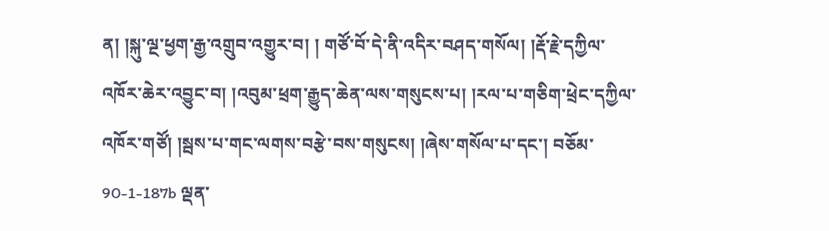ན། །སྐུ་ལྔ་ཕྱག་རྒྱ་འགྲུབ་འགྱུར་བ། ། གཙོ་བོ་དེ་ནི་འདིར་བཤད་གསོལ། །རྡོ་རྗེ་དཀྱིལ་འཁོར་ཆེར་འབྱུང་བ། །འབུམ་ཕྲག་རྒྱུད་ཆེན་ལས་གསུངས་པ། །རལ་པ་གཅིག་ཕྲེང་དཀྱིལ་འཁོར་གཙོ། །སྦས་པ་གང་ལགས་བརྩེ་བས་གསུངས། །ཞེས་གསོལ་པ་དང་། བཅོམ་ 90-1-187b ལྡན་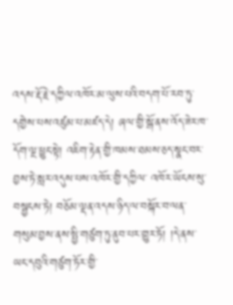འདས་རྡོ་རྗེ་དཀྱིལ་འཁོར་མ་ལུས་པའི་བདག་པོ་རབ་ཏུ་དགྱེས་པས་འཛུམ་པ་མཛད་དེ། ཞལ་གྱི་སྒོ་ནས་འོད་ཟེར་ཁ་དོག་ལྔ་ཕྱུང་སྟེ། འཇིག་རྟེན་གྱི་ཁམས་ཐམས་ཅད་སྣང་བར་བྱས་ཏེ་སླར་འདུས་པས་འཁོར་གྱི་དཀྱིལ་ འཁོར་ཡོངས་སུ་བསྦྱངས་ཏེ། བཅོམ་ལྡན་འདས་ཉིད་ལ་བསྐོར་བ་ལན་གསུམ་བྱས་ནས་སྤྱི་གཙུག་ཏུ་ནུབ་པར་གྱུར་ཏོ། །དེ་ནས་ཡང་དབུའི་གཙུག་ཏོར་གྱི་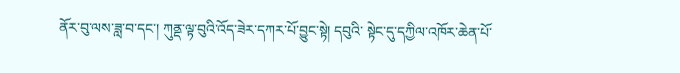ནོར་བུ་ལས་ཟླ་བ་དང་། ཀུནྡ་ལྟ་བུའི་འོད་ཟེར་དཀར་པོ་བྱུང་སྟེ། དབུའི་ སྟེང་དུ་དཀྱིལ་འཁོར་ཆེན་པོ་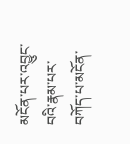མངོན་པར་འབྱུང་བའི་རྣམ་པར་བཀོད་པ་མངོན་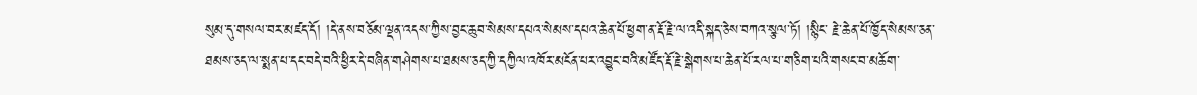སུམ་དུ་གསལ་བར་མཛད་དོ། །དེ་ནས་བཅོམ་ལྡན་འདས་ཀྱིས་བྱང་ཆུབ་སེམས་དཔའ་སེམས་དཔའ་ཆེན་པོ་ཕྱག་ན་རྡོ་རྗེ་ལ་འདི་སྐད་ཅེས་བཀའ་སྩལ་ཏོ། །སྙིང་ རྗེ་ཆེན་པོ་ཁྱོད་སེམས་ཅན་ཐམས་ཅད་ལ་སྨན་པ་དང་བདེ་བའི་ཕྱིར་དེ་བཞིན་གཤེགས་པ་ཐམས་ཅད་ཀྱི་དཀྱིལ་འཁོར་མངོན་པར་འབྱུང་བའི་མཛོད་རྡོ་རྗེ་སྒེགས་པ་ཆེན་པོ་རལ་པ་གཅིག་པའི་གསང་བ་མཆོག་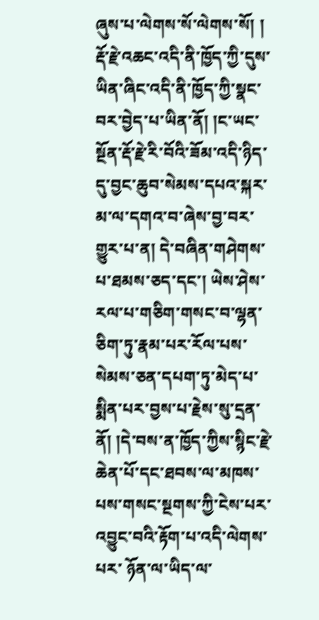ཞུས་པ་ལེགས་སོ་ལེགས་སོ། ། རྡོ་རྗེ་འཆང་འདི་ནི་ཁྱོད་ཀྱི་དུས་ཡིན་ཞིང་འདི་ནི་ཁྱོད་ཀྱི་སྣང་བར་བྱེད་པ་ཡིན་ནོ། །ང་ཡང་སྔོན་རྡོ་རྗེ་རི་བོའི་ཟོམ་འདི་ཉིད་དུ་བྱང་ཆུབ་སེམས་དཔའ་སྐར་མ་ལ་དགའ་བ་ཞེས་བྱ་བར་གྱུར་པ་ན། དེ་བཞིན་གཤེགས་པ་ཐམས་ཅད་དང་། ཡེས་ཤེས་ རལ་པ་གཅིག་གསང་བ་ལྷན་ཅིག་ཏུ་རྣམ་པར་རོལ་པས་སེམས་ཅན་དཔག་ཏུ་མེད་པ་སྨིན་པར་བྱས་པ་རྗེས་སུ་དྲན་ནོ། །དེ་བས་ན་ཁྱོད་ཀྱིས་སྙིང་རྗེ་ཆེན་པོ་དང་ཐབས་ལ་མཁས་པས་གསང་སྔགས་ཀྱི་ངེས་པར་འབྱུང་བའི་རྟོག་པ་འདི་ལེགས་པར་ ཉོན་ལ་ཡིད་ལ་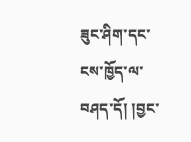ཟུང་ཤིག་དང་ངས་ཁྱོད་ལ་བཤད་དོ། །བྱང་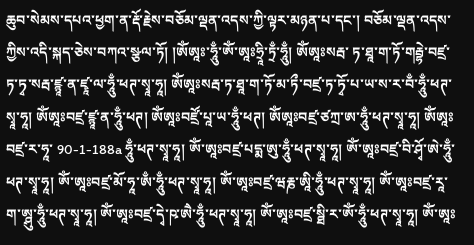ཆུབ་སེམས་དཔའ་ཕྱག་ན་རྡོ་རྗེས་བཅོམ་ལྡན་འདས་ཀྱི་ལྟར་མཉན་པ་དང་། བཅོམ་ལྡན་འདས་ཀྱིས་འདི་སྐད་ཅེས་བཀའ་སྩལ་ཏོ། །ཨོཾཨཱཿ་ཧཱུྃ་ཨོཾ་ཨཱཿཧྲཱི་ཏྲྃ་ཧཱུྃ། ཨོཾཨཱཿསརྦ་ ཏ་ཐཱ་ག་ཏོ་གརྦྷེ་བཛྲ་ཏ་ཏྭ་སརྦ་ཛྙཱ་ན་ཛྭཱ་ལ་ཧཱུྃ་ཕཊ་སྭཱ་ཧཱ། ཨོཾཨཱཿསརྦ་ཏ་ཐཱ་ག་ཏོ་མ་ཏྀ་བཛྲ་ཏ་ཏྭོ་པ་ཡ་ས་ར་བྃ་ཧཱུྃ་ཕཊ་སྭཱ་ཧཱ། ཨོཾཨཱཿབཛྲ་ཛྙཱ་ན་ཧཱུྃ་ཕཊ། ཨོཾཨཱཿབཛྲོ་པཱ་ཡ་ཧཱུྃ་ཕཊ། ཨོཾཨཱཿབཛྲ་ཙཀྲ་ཨ་ཧཱུྃ་ཕཊ་སྭཱ་ཧཱ། ཨོཾཨཱཿབཛྲ་ར་ཧཱ་ 90-1-188a ཧཱུྃ་ཕཊ་སྭཱ་ཧཱ། ཨོཾ་ཨཱཿབཛྲ་པདྨ་ཨུ་ཧཱུྃ་ཕཊ་སྭཱ་ཧཱ། ཨོཾ་ཨཱཿབཛྲ་བི་ཤྭོ་ཨེ་ཧཱུྃ་ཕཊ་སྭཱ་ཧཱ། ཨོཾ་ཨཱཿབཛྲ་མོ་ཧཱ་ཨྃ་ཧཱུྃ་ཕཊ་སྭཱ་ཧཱ། ཨོཾ་ཨཱཿབཛྲ་ཝརྞ་ཨཱི་ཧཱུྃ་ཕཊ་སྭཱ་ཧཱ། ཨོཾ་ཨཱཿབཛྲ་རཱ་ག་ཨྴུ་ཧཱུྃ་ཕཊ་སྭཱ་ཧཱ། ཨོཾ་ཨཱཿབཛྲ་དྭེ་ཥ་ཨཻ་ཧཱུྃ་ཕཊ་སྭཱ་ཧཱ། ཨོཾ་ཨཱཿབཛྲ་སྠི་ར་ཨོཾ་ཧཱུྃ་ཕཊ་སྭཱ་ཧཱ། ཨོཾ་ཨཱཿ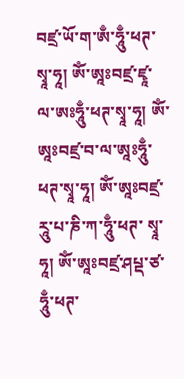བཛྲ་ཡོ་ག་ཨྃ་ཧཱུྃ་ཕཊ་སྭཱ་ཧཱ། ཨོཾ་ཨཱཿབཛྲ་ཛྭཱ་ལ་ཨཿཧཱུྃ་ཕཊ་སྭཱ་ཧཱ། ཨོཾ་ཨཱཿབཛྲ་བ་ལ་ཨཱཿཧཱུྃ་ཕཊ་སྭཱ་ཧཱ། ཨོཾ་ཨཱཿབཛྲ་རཱུ་པ་ཎི་ཀ་ཧཱུྃ་ཕཊ་ སྭཱ་ཧཱ། ཨོཾ་ཨཱཿབཛྲ་ཤཔྡ་ཙ་ཧཱུྃ་ཕཊ་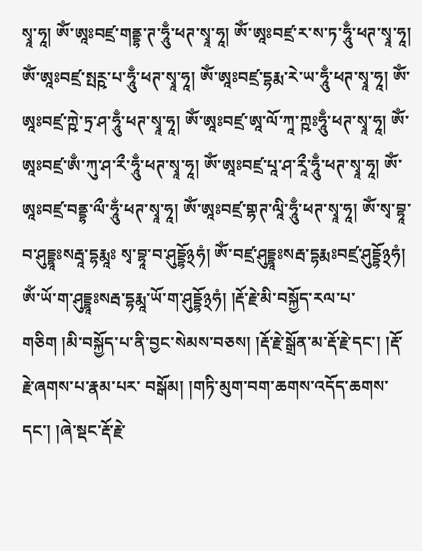སྭཱ་ཧཱ། ཨོཾ་ཨཱཿབཛྲ་གནྡྷ་ཊ་ཧཱུྃ་ཕཊ་སྭཱ་ཧཱ། ཨོཾ་ཨཱཿབཛྲ་ར་ས་ཏ་ཧཱུྃ་ཕཊ་སྭཱ་ཧཱ། ཨོཾ་ཨཱཿབཛྲ་སྤཪྵ་པ་ཧཱུྃ་ཕཊ་སྭཱ་ཧཱ། ཨོཾ་ཨཱཿབཛྲ་དྷརྨ་རེ་ཡ་ཧཱུྃ་ཕཊ་སྭཱ་ཧཱ། ཨོཾ་ཨཱཿབཛྲ་ཀྵེ་ཏྲ་ཤ་ཧཱུྃ་ཕཊ་སྭཱ་ཧཱ། ཨོཾ་ཨཱཿབཛྲ་ཨཱ་ལོ་ཀཱ་ཀྵཿཧཱུྃ་ཕཊ་སྭཱ་ཧཱ། ཨོཾ་ཨཱཿབཛྲ་ཨྃ་ཀུ་ཤ་རྀ་ཧཱུྃ་ཕཊ་སྭཱ་ཧཱ། ཨོཾ་ཨཱཿབཛྲ་པཱ་ཤ་རཱྀ་ཧཱུྃ་ཕཊ་སྭཱ་ཧཱ། ཨོཾ་ཨཱཿབཛྲ་བནྡྷ་ལྀ་ཧཱུྂ་ཕཊ་སྭཱ་ཧཱ། ཨོཾ་ཨཱཿབཛྲ་གྷཊ་ལཱི་ཧཱུྃ་ཕཊ་སྭཱ་ཧཱ། ཨོཾ་སྭ་བྷཱ་བ་ཤུདྡྷཱཿསརྦཱ་དྷརྨཱཿ སྭ་བྷཱ་བ་ཤུདྡྷོ྅ཧཾ། ཨོཾ་བཛྲ་ཤུདྡྷཱཿསརྦ་དྷརྨཿབཛྲ་ཤུདྡྷོ྅ཧཾ། ཨོཾ་ཡོ་ག་ཤུདྡྷཱཿསརྦ་དྷརྨཱ་ཡོ་ག་ཤུདྡྷོ྅ཧཾ། །རྡོ་རྗེ་མི་བསྐྱོད་རལ་པ་གཅིག །མི་བསྐྱོད་པ་ནི་བྱང་སེམས་བཅས། །རྡོ་རྗེ་སྒྲོན་མ་རྡོ་རྗེ་དང་། །རྡོ་རྗེ་ཞགས་པ་རྣམ་པར་ བསྒོམ། །གཏི་མུག་བག་ཆགས་འདོད་ཆགས་དང་། །ཞེ་སྡང་རྡོ་རྗེ་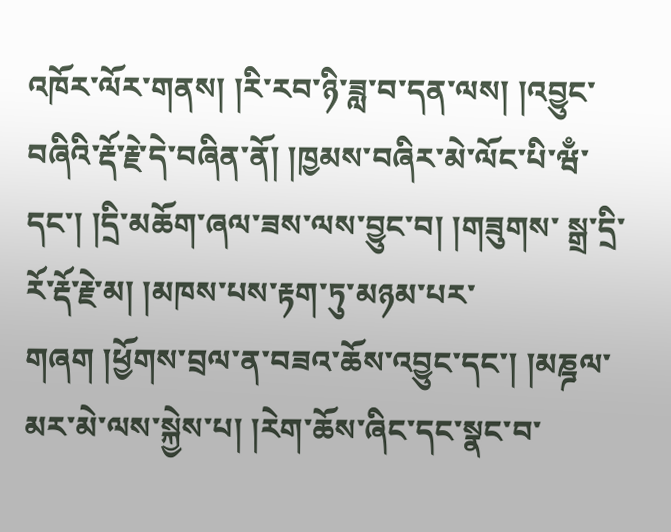འཁོར་ལོར་གནས། །རི་རབ་ཉི་ཟླ་བ་དན་ལས། །འབྱུང་བཞིའི་རྡོ་རྗེ་དེ་བཞིན་ནོ། །ཁྱམས་བཞིར་མེ་ལོང་པི་ཝྃ་དང་། །དྲི་མཆོག་ཞལ་ཟས་ལས་བྱུང་བ། །གཟུགས་ སྒྲ་དྲི་རོ་རྡོ་རྗེ་མ། །མཁས་པས་རྟག་ཏུ་མཉམ་པར་གཞག །ཕྱོགས་བྲལ་ན་བཟའ་ཆོས་འབྱུང་དང་། །མཎྜལ་མར་མེ་ལས་སྐྱེས་པ། །རེག་ཆོས་ཞིང་དང་སྣང་བ་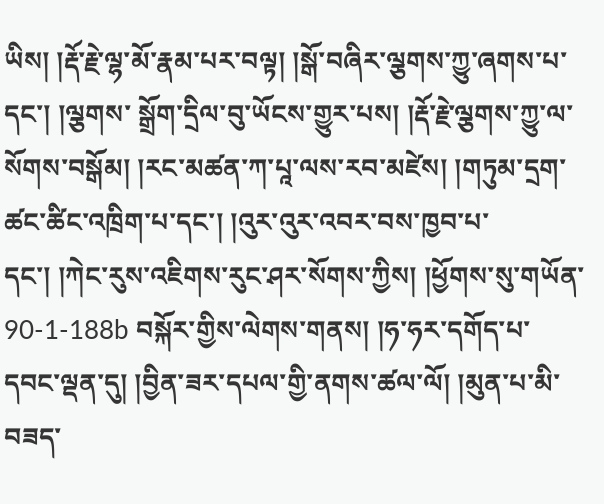ཡིས། །རྡོ་རྗེ་ལྷ་མོ་རྣམ་པར་བལྟ། །སྒོ་བཞིར་ལྕགས་ཀྱུ་ཞགས་པ་དང་། །ལྕགས་ སྒྲོག་དྲིལ་བུ་ཡོངས་གྱུར་པས། །རྡོ་རྗེ་ལྕགས་ཀྱུ་ལ་སོགས་བསྒོམ། །རང་མཚན་ཀ་པཱ་ལས་རབ་མཛེས། །གཏུམ་དྲག་ཚང་ཚིང་འཁྲིག་པ་དང་། །འུར་འུར་འབར་བས་ཁྱབ་པ་དང་། །ཀེང་རུས་འཇིགས་རུང་ཤར་སོགས་ཀྱིས། །ཕྱོགས་སུ་གཡོན་ 90-1-188b བསྐོར་གྱིས་ལེགས་གནས། །ཧ་ཧར་དགོད་པ་དབང་ལྡན་དུ། །བྱིན་ཟར་དཔལ་གྱི་ནགས་ཚལ་ལོ། །མུན་པ་མི་བཟད་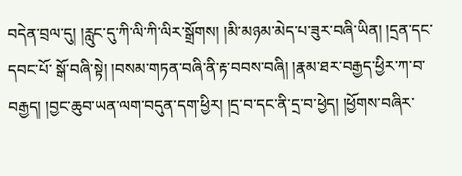བདེན་བྲལ་དུ། །རླུང་དུ་ཀི་ལི་ཀི་ལིར་སྒྲོགས། །མི་མཉམ་མེད་པ་ཟུར་བཞི་ཡིན། །དྲན་དང་དབང་པོ་ སྒོ་བཞི་སྟེ། །བསམ་གཏན་བཞི་ནི་རྟ་བབས་བཞི། །རྣམ་ཐར་བརྒྱད་ཕྱིར་ཀ་བ་བརྒྱད། །བྱང་ཆུབ་ཡན་ལག་བདུན་དག་ཕྱིར། །དྲ་བ་དང་ནི་དྲ་བ་ཕྱེད། །ཕྱོགས་བཞིར་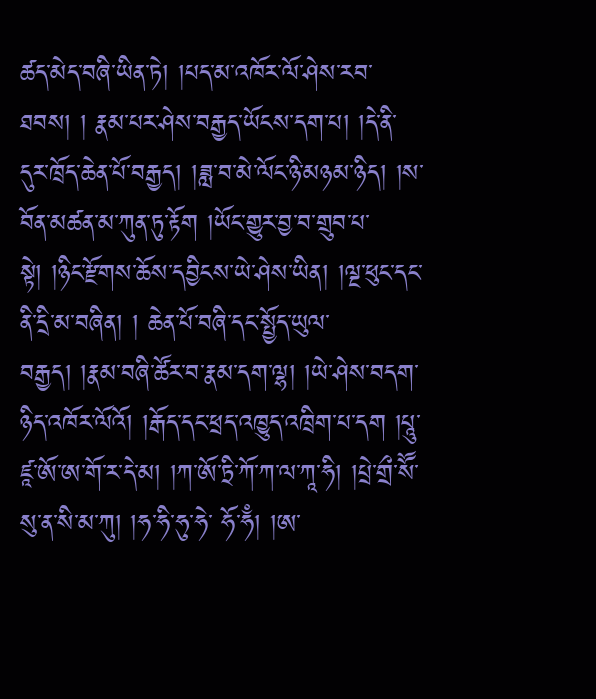ཚད་མེད་བཞི་ཡིན་ཏེ། །པད་མ་འཁོར་ལོ་ཤེས་རབ་ཐབས། ། རྣམ་པར་ཤེས་བརྒྱད་ཡོངས་དག་པ། །དེ་ནི་དུར་ཁྲོད་ཆེན་པོ་བརྒྱད། །ཟླ་བ་མེ་ལོང་ཉི་མཉམ་ཉིད། །ས་བོན་མཚན་མ་ཀུན་ཏུ་རྟོག །ཡོང་གྱུར་བྱ་བ་གྲུབ་པ་སྟེ། །ཉིང་རྫོགས་ཆོས་དབྱིངས་ཡེ་ཤེས་ཡིན། །ལྔ་ཕུང་དང་ནི་དྲི་མ་བཞིན། ། ཆེན་པོ་བཞི་དང་སྤྱོད་ཡུལ་བརྒྱད། །རྣམ་བཞི་ཚོར་བ་རྣམ་དག་ལྷ། །ཡེ་ཤེས་བདག་ཉིད་འཁོར་ལོའོ། །རྒོད་དང་ཕྲད་འཁྱུད་འཁྲིག་པ་དག །པཱུ་ཛཱ་ཨོ་ཨ་གོ་ར་དེ་མ། །ཀ་ཨོ་ཏྲི་ཀོ་ཀ་ལ་ཀཱ་ཧི། །པྲེ་གྲྀ་སཽ་སུ་ན་སི་མ་ཀུ། །ཧ་ཧི་ཧུ་ཧེ་ ཧོ་ཧྃ། །ཨ་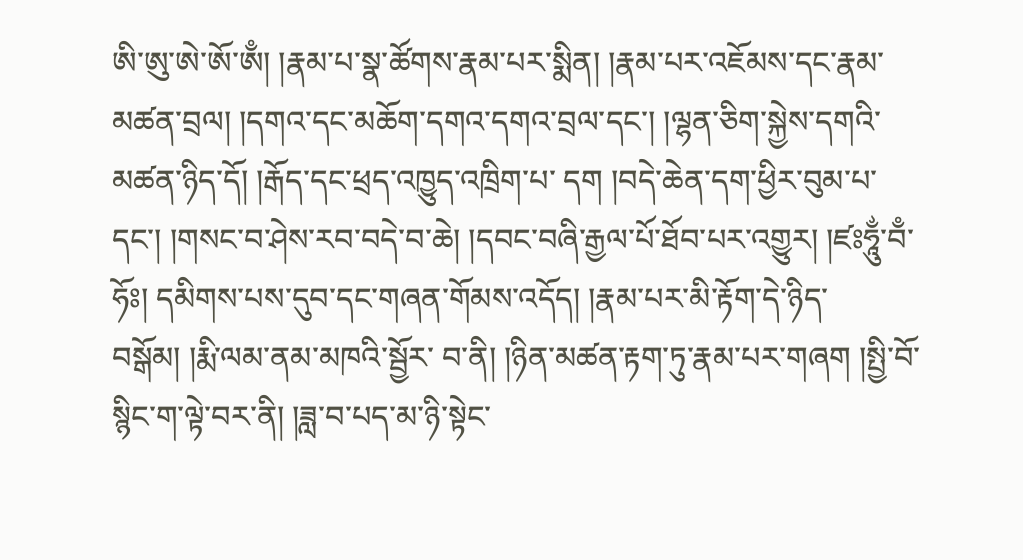ཨི་ཨུ་ཨེ་ཨོ་ཨྃ། །རྣམ་པ་སྣ་ཚོགས་རྣམ་པར་སྨིན། །རྣམ་པར་འཇོམས་དང་རྣམ་མཚན་བྲལ། །དགའ་དང་མཆོག་དགའ་དགའ་བྲལ་དང་། །ལྷན་ཅིག་སྐྱེས་དགའི་མཚན་ཉིད་དོ། །རྒོད་དང་ཕྲད་འཁྱུད་འཁྲིག་པ་ དག །བདེ་ཆེན་དག་ཕྱིར་བུམ་པ་དང་། །གསང་བ་ཤེས་རབ་བདེ་བ་ཆེ། །དབང་བཞི་རྒྱལ་པོ་ཐོབ་པར་འགྱུར། །ཛཿཧཱུྂ་བྃ་ཧོཿ། དམིགས་པས་དུབ་དང་གཞན་གོམས་འདོད། །རྣམ་པར་མི་རྟོག་དེ་ཉིད་བསྒོམ། །རྨི་ལམ་ནམ་མཁའི་སྦྱོར་ བ་ནི། །ཉིན་མཚན་རྟག་ཏུ་རྣམ་པར་གཞག །སྤྱི་བོ་སྙིང་ག་ལྟེ་བར་ནི། །ཟླ་བ་པད་མ་ཉི་སྟེང་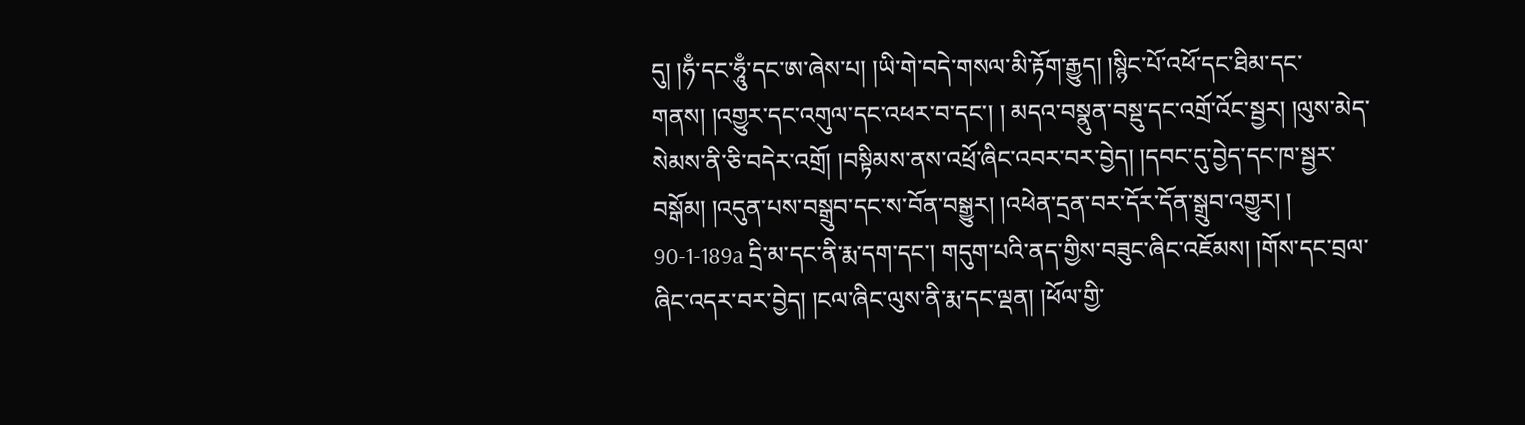དུ། །ཧྃ་དང་ཧཱུྃ་དང་ཨ་ཞེས་པ། །ཡི་གེ་བདེ་གསལ་མི་རྟོག་རྒྱུད། །སྙིང་པོ་འཕོ་དང་ཐིམ་དང་གནས། །འགྱུར་དང་འགུལ་དང་འཕར་བ་དང་། ། མདའ་བསྣུན་བསྡུ་དང་འགྲོ་འོང་སྦྱར། །ལུས་མེད་སེམས་ནི་ཅི་བདེར་འགྲོ། །བསྟིམས་ནས་འཕྲོ་ཞིང་འབར་བར་བྱེད། །དབང་དུ་བྱེད་དང་ཁ་སྦྱར་བསྒོམ། །འདུན་པས་བསྒྲུབ་དང་ས་བོན་བསྒྱུར། །འཕེན་དྲན་བར་དོར་དོན་སྒྲུབ་འགྱུར། ། 90-1-189a དྲི་མ་དང་ནི་རྨ་དག་དང་། གདུག་པའི་ནད་གྱིས་བཟུང་ཞིང་འཇོམས། །གོས་དང་བྲལ་ཞིང་འདར་བར་བྱེད། །ངལ་ཞིང་ལུས་ནི་རྨ་དང་ལྡན། །ཕོལ་གྱི་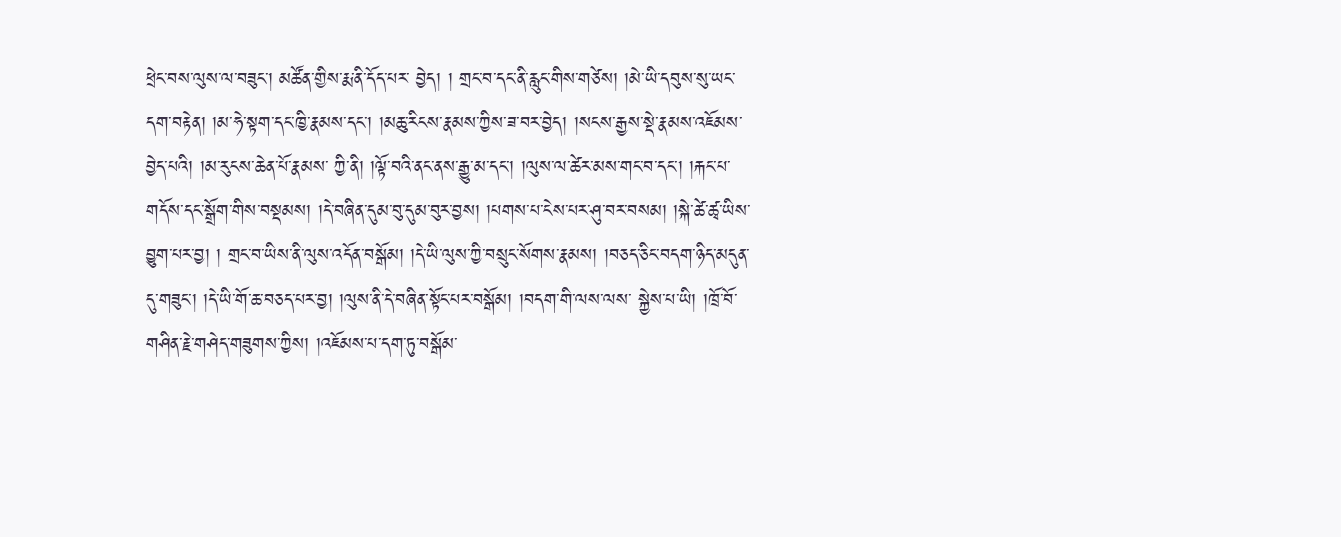ཕྲེང་བས་ལུས་ལ་བཟུང་། མཚོན་གྱིས་རྨ་ནི་དོད་པར་ བྱེད། ། གྲང་བ་དང་ནི་རླུང་གིས་གཙེས། །མེ་ཡི་དབུས་སུ་ཡང་དག་བརྟེན། །མ་ཧེ་སྟག་དང་ཁྱི་རྣམས་དང་། །མཆུ་རིངས་རྣམས་ཀྱིས་ཟ་བར་བྱེད། །སངས་རྒྱས་སྡེ་རྣམས་འཇོམས་བྱེད་པའི། །མ་རུངས་ཆེན་པོ་རྣམས་ ཀྱི་ནི། །ལྟོ་བའི་ནང་ནས་རྒྱུ་མ་དང་། །ལུས་ལ་ཚེར་མས་གང་བ་དང་། །རྐང་པ་གདོས་དང་སྒྲོག་གིས་བསྡམས། །དེ་བཞིན་དུམ་བུ་དུམ་བུར་བྱས། །པགས་པ་ངེས་པར་ཤུ་བར་བསམ། །སྐེ་ཚེ་ཚྭ་ཡིས་བྱུག་པར་བྱ། ། གྲང་བ་ཡིས་ནི་ལུས་འདོན་བསྒོམ། །དེ་ཡི་ལུས་ཀྱི་བསྲུང་སོགས་རྣམས། །བཅད་ཅིང་བདག་ཉིད་མདུན་དུ་གཟུང་། །དེ་ཡི་གོ་ཆ་བཅད་པར་བྱ། །ལུས་ནི་དེ་བཞིན་སྟོང་པར་བསྒོམ། །བདག་གི་ལས་ལས་ སྐྱེས་པ་ཡི། །ཁྲོ་བོ་གཤིན་རྗེ་གཤེད་གཟུགས་ཀྱིས། །འཇོམས་པ་དག་ཏུ་བསྒོམ་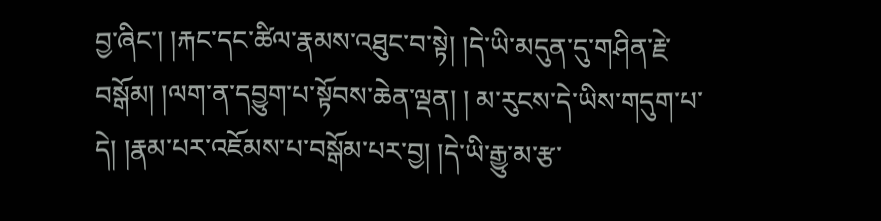བྱ་ཞིང་། །རྐང་དང་ཚིལ་རྣམས་འཐུང་བ་སྟེ། །དེ་ཡི་མདུན་དུ་གཤིན་རྗེ་བསྒོམ། །ལག་ན་དབྱུག་པ་སྟོབས་ཆེན་ལྡན། ། མ་རུངས་དེ་ཡིས་གདུག་པ་དེ། །རྣམ་པར་འཇོམས་པ་བསྒོམ་པར་བྱ། །དེ་ཡི་རྒྱུ་མ་རྩ་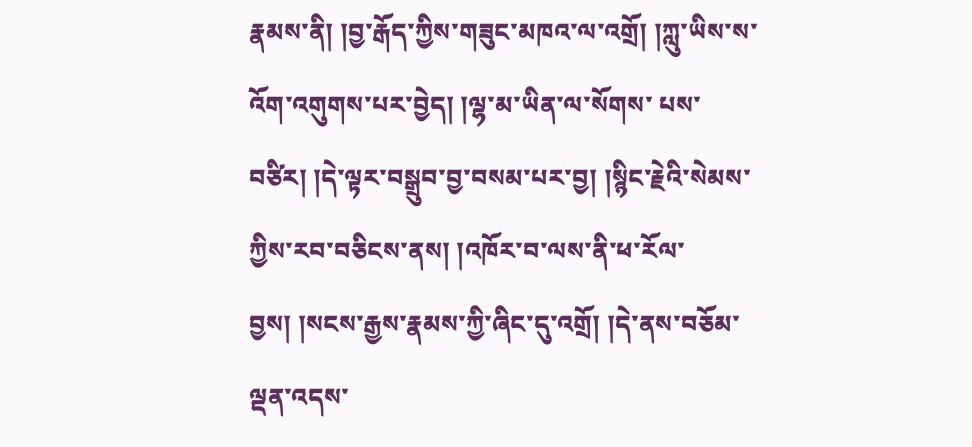རྣམས་ནི། །བྱ་རྒོད་ཀྱིས་གཟུང་མཁའ་ལ་འགྲོ། །ཀླུ་ཡིས་ས་འོག་འགུགས་པར་བྱེད། །ལྷ་མ་ཡིན་ལ་སོགས་ པས་བཙིར། །དེ་ལྟར་བསྒྲུབ་བྱ་བསམ་པར་བྱ། །སྙིང་རྗེའི་སེམས་ཀྱིས་རབ་བཅིངས་ནས། །འཁོར་བ་ལས་ནི་ཕ་རོལ་བྱས། །སངས་རྒྱས་རྣམས་ཀྱི་ཞིང་དུ་འགྲོ། །དེ་ནས་བཅོམ་ལྡན་འདས་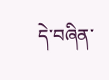དེ་བཞིན་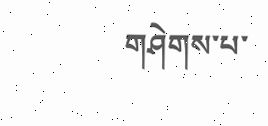གཤེགས་པ་